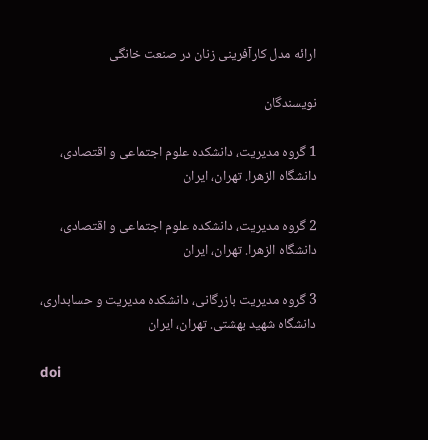ارائه مدل کارآفرینی زنان در صنعت خانگی

نویسندگان

1 گروه مدیریت، دانشکده علوم اجتماعی و اقتصادی، دانشگاه الزهرا. تهران، ایران

2 گروه مدیریت، دانشکده علوم اجتماعی و اقتصادی، دانشگاه الزهرا. تهران، ایران

3 گروه مدیریت بازرگانی، دانشکده مدیریت و حسابداری، دانشگاه شهید بهشتی. تهران، ایران

doi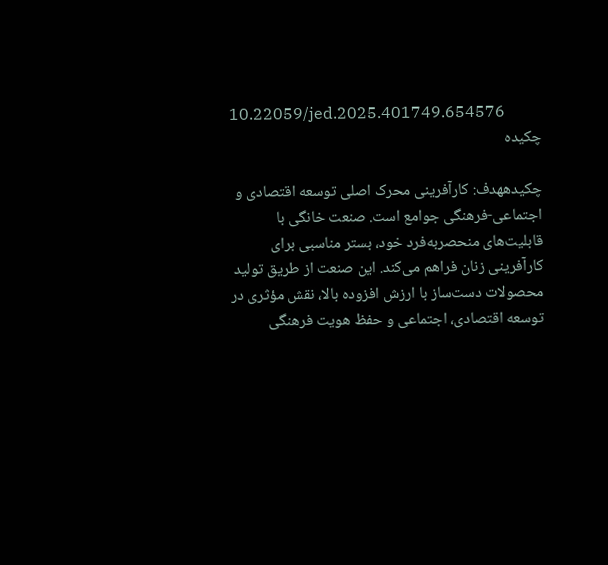10.22059/jed.2025.401749.654576
چکیده

چکیدههدف: کارآفرینی محرک اصلی توسعه اقتصادی و اجتماعی-فرهنگی جوامع است. صنعت خانگی با قابلیت‌های منحصربه‌فرد خود، بستر مناسبی برای کارآفرینی زنان فراهم می‌کند. این صنعت از طریق تولید محصولات دست‌ساز با ارزش افزوده بالا، نقش مؤثری در توسعه اقتصادی، اجتماعی و حفظ هویت فرهنگی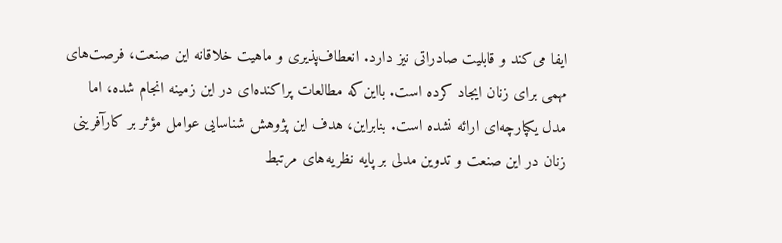ایفا می‌کند و قابلیت صادراتی نیز دارد. انعطاف‌پذیری و ماهیت خلاقانه این صنعت، فرصت‌های مهمی برای زنان ایجاد کرده است. بااین‌که مطالعات پراکنده‌ای در این زمینه انجام شده، اما مدل یکپارچه‌ای ارائه نشده است. بنابراین، هدف این پژوهش شناسایی عوامل مؤثر بر کارآفرینی زنان در این صنعت و تدوین مدلی بر پایه نظریه‌های مرتبط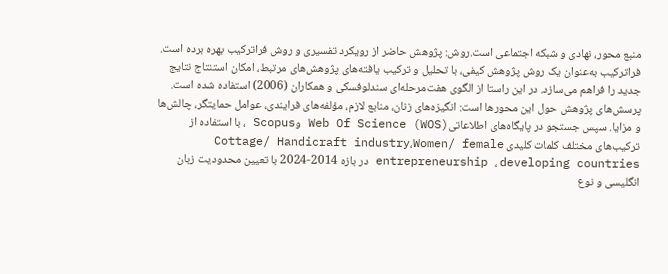منبع محور، نهادی و شبکه اجتماعی است.روش: پژوهش حاضر از رویکرد تفسیری و روش فراترکیب بهره برده است. فراترکیب به‌عنوان یک روش پژوهش کیفی، با تحلیل و ترکیب یافته‌های پژوهش‌های مرتبط، امکان استنتاج نتایج جدید را فراهم می‌سازد. در این راستا از الگوی هفت‌مرحله‌ای سندلوفسکی و همکاران (2006) استفاده شده است. پرسش‌های پژوهش حول این محورها است: انگیزه‌های زنان، منابع لازم، مؤلفه‌های فرایندی، عوامل حمایتگر، چالش‌ها و مزایا. سپس جستجو در پایگاه‌های اطلاعاتیWeb Of Science (WOS) وScopus ، با استفاده از ترکیب‌های مختلف کلمات کلیدی Cottage/ Handicraft industry،Women/ female entrepreneurship ، developing countries در بازه 2014-2024 با تعیین محدودیت زبان انگلیسی و نوع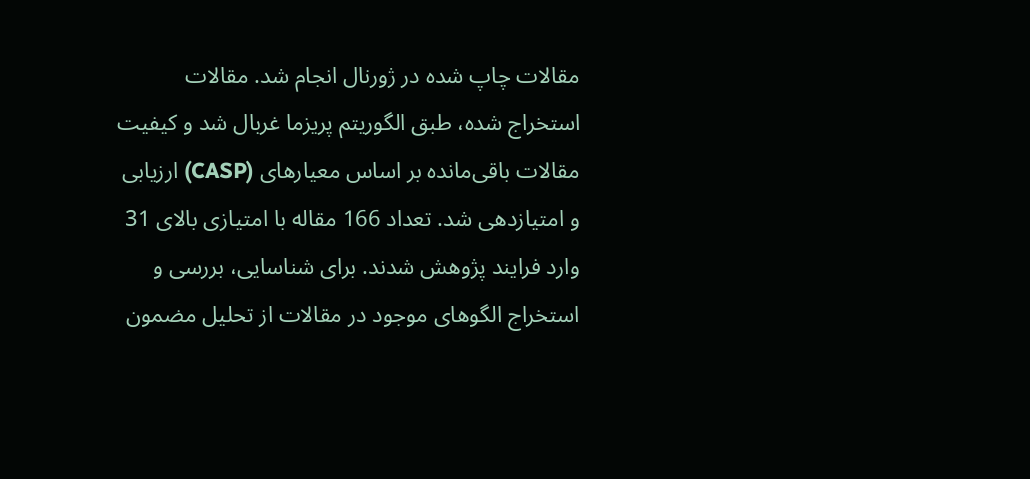مقالات چاپ شده در ژورنال انجام شد. مقالات استخراج شده، طبق الگوریتم پریزما غربال شد و کیفیت مقالات باقی‌مانده بر اساس معیارهای (CASP) ارزیابی و امتیازدهی شد. تعداد 166 مقاله با امتیازی بالای 31 وارد فرایند پژوهش شدند. برای شناسایی، بررسی و استخراج الگوهای موجود در مقالات از تحلیل مضمون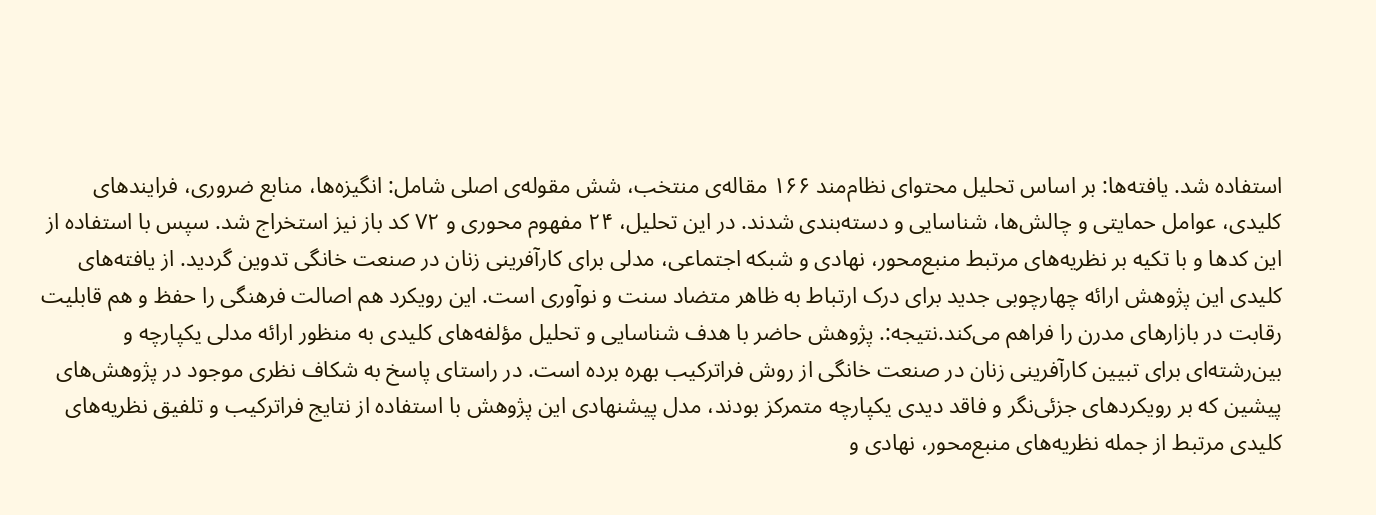استفاده شد. یافته‌ها: بر اساس تحلیل محتوای نظام‌مند ۱۶۶ مقاله‌ی منتخب، شش مقوله‌ی اصلی شامل: انگیزه‌ها، منابع ضروری، فرایندهای کلیدی، عوامل حمایتی و چالش‌ها، شناسایی و دسته‌بندی شدند. در این تحلیل، ۲۴ مفهوم محوری و ۷۲ کد باز نیز استخراج شد. سپس با استفاده از این کدها و با تکیه بر نظریه‌های مرتبط منبع‌محور، نهادی و شبکه اجتماعی، مدلی برای کارآفرینی زنان در صنعت خانگی تدوین گردید. از یافته‌های کلیدی این پژوهش ارائه چهارچوبی جدید برای درک ارتباط به ظاهر متضاد سنت و نوآوری است. این رویکرد هم اصالت فرهنگی را حفظ و هم قابلیت رقابت در بازارهای مدرن را فراهم می‌کند.نتیجه:. پژوهش حاضر با هدف شناسایی و تحلیل مؤلفه‌های کلیدی به منظور ارائه مدلی یکپارچه و بین‌رشته‌ای برای تبیین کارآفرینی زنان در صنعت خانگی از روش فراترکیب بهره برده است. در راستای پاسخ به شکاف نظری موجود در پژوهش‌های پیشین که بر رویکردهای جزئی‌نگر و فاقد دیدی یکپارچه متمرکز بودند، مدل پیشنهادی این پژوهش با استفاده از نتایج فراترکیب و تلفیق نظریه‌های کلیدی مرتبط از جمله نظریه‌های منبع‌محور، نهادی و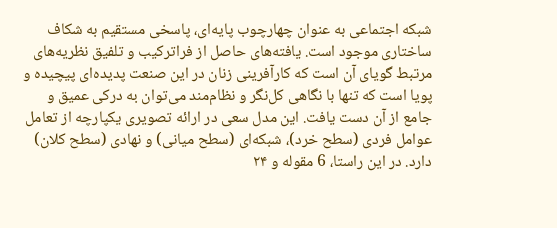شبکه اجتماعی به عنوان چهارچوب پایه‌ای، پاسخی مستقیم به شکاف ساختاری موجود است. یافته‌های حاصل از فراترکیب و تلفیق نظریه‌های مرتبط گویای آن است که کارآفرینی زنان در این صنعت پدیده‌ای پیچیده و پویا است که تنها با نگاهی کل‌نگر و نظام‌مند می‌توان به درکی عمیق و جامع از آن دست یافت. این مدل سعی در ارائه تصویری یکپارچه از تعامل عوامل فردی (سطح خرد)، شبکه‌ای (سطح میانی) و نهادی (سطح کلان) دارد. در این راستا، 6 مقوله و ۲۴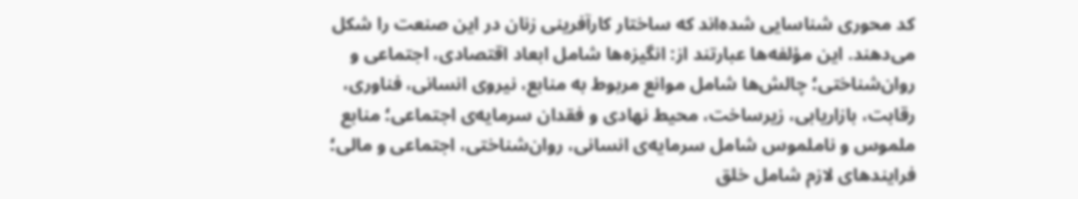کد محوری شناسایی شده‌اند که ساختار کارآفرینی زنان در این صنعت را شکل می‌دهند. این مؤلفه‌ها عبارتند از: انگیزه‌ها شامل ابعاد اقتصادی، اجتماعی و روان‌شناختی؛ چالش‌ها شامل موانع مربوط به منابع، نیروی انسانی، فناوری، رقابت، بازاریابی، زیرساخت، محیط نهادی و فقدان سرمایه‌ی اجتماعی؛ منابع ملموس و ناملموس شامل سرمایه‌ی انسانی، روان‌شناختی، اجتماعی و مالی؛ فرایندهای لازم شامل خلق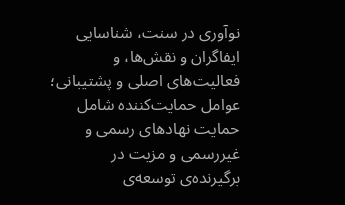نوآوری در سنت، شناسایی ایفاگران و نقش‌ها، و فعالیت‌های اصلی و پشتیبانی؛ عوامل حمایت‌کننده شامل حمایت نهادهای رسمی و غیررسمی و مزیت در برگیرنده‌ی توسعه‌ی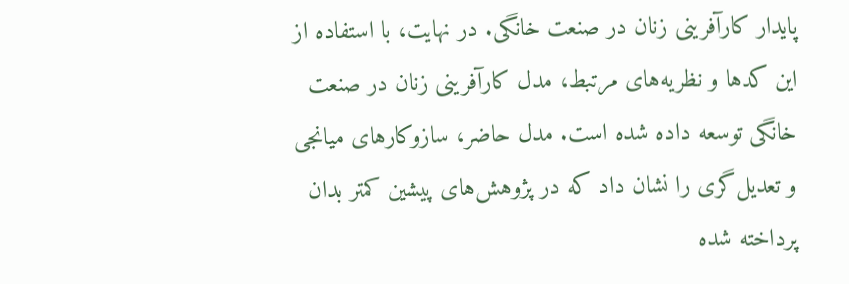پایدار کارآفرینی زنان در صنعت خانگی. در نهایت، با استفاده از این کدها و نظریه‌های مرتبط، مدل کارآفرینی زنان در صنعت خانگی توسعه داده شده است. مدل حاضر، سازوکارهای میانجی و تعدیل‌گری را نشان داد که در پژوهش‌های پیشین کمتر بدان پرداخته شده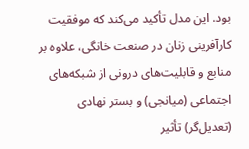بود. این مدل تأکید می‌کند که موفقیت کارآفرینی زنان در صنعت خانگی، علاوه بر منابع و قابلیت‌های درونی از شبکه‌های اجتماعی (میانجی) و بستر نهادی (تعدیل‌گر) تأثیر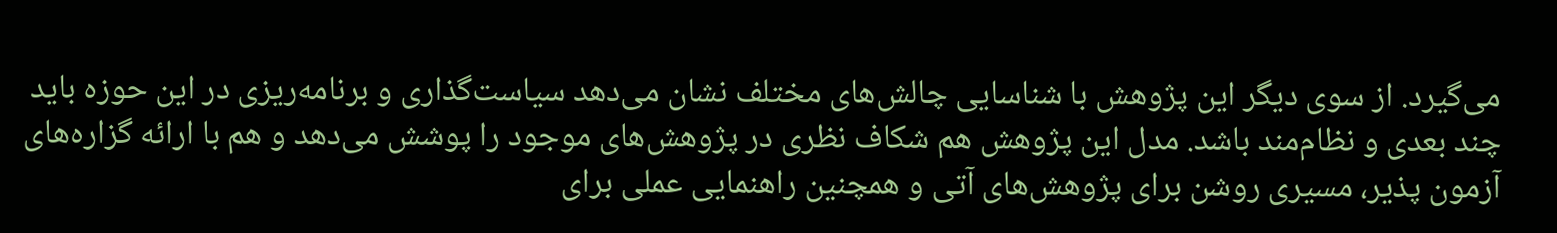می‌گیرد. از سوی دیگر این پژوهش با شناسایی چالش‌های مختلف نشان می‌دهد سیاست‌گذاری و برنامه‌ریزی در این حوزه باید چند بعدی و نظام‌مند باشد. مدل این پژوهش هم شکاف نظری در پژوهش‌‌های موجود را پوشش می‌دهد و هم با ارائه گزاره‌های آزمون پذیر، مسیری روشن برای پژوهش‌های آتی و همچنین راهنمایی عملی برای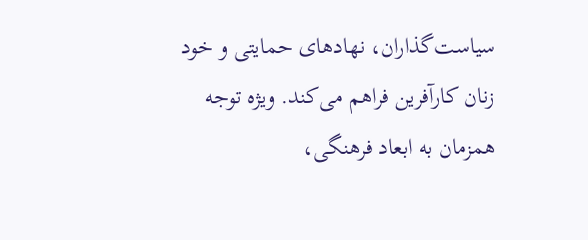سیاست‌گذاران، نهادهای حمایتی و خود زنان کارآفرین فراهم می‌کند. ویژه توجه همزمان به ابعاد فرهنگی،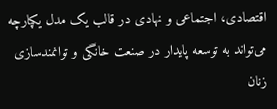اقتصادی، اجتماعی و نهادی در قالب یک مدل یکپارچه می‌تواند به توسعه پایدار در صنعت خانگی و توانمندسازی زنان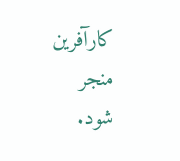کارآفرین منجر شود.